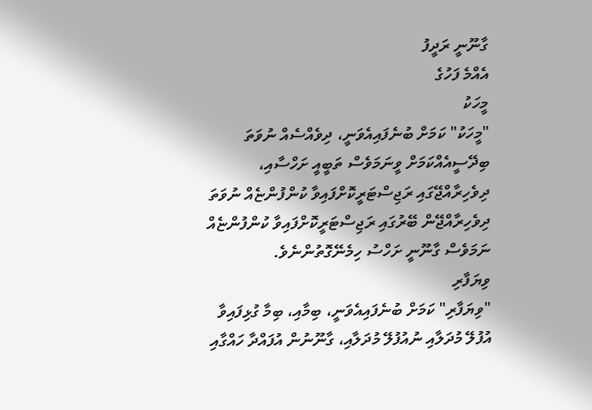ގާނޫނީ ރަދީފު
އެއްމެ ފަހުގެ
މީހަކު
"މީހަކު" ކަމަށް ބުނެފައިއެވަނީ، ދިވެއްސެއް ނުވަތަ ބިދޭސީއެއްކަމަށް ވީނަމަވެސް ތަބީއީ ށަހްސާއި، ދިވެހިރާއްޖޭގައި ރަޖިސްޓަރީކޮށްފައިވާ ކުންފުންޏެއް ނުވަތަ ދިވެހިރާއްޖޭން ބޭރުގައި ރަޖިސްޓަރީކޮށްފައިވާ ކުންފުންޏެއް ނަމަވެސް ގާނޫނީ ށަހްސު ހިމެނޭގޮތުންނެވެ.
ވިޔަފާރި
"ވިޔަފާރި" ކަމަށް ބުނެފައިއެވަނީ، ބިމާއި، ބިމާ ގުޅިފައިވާ އުފުލޭ މުދަލާއި ނުއުފުލޭ މުދަލާއި، ގާނޫނުން އުފައްދާ ހައްގާއި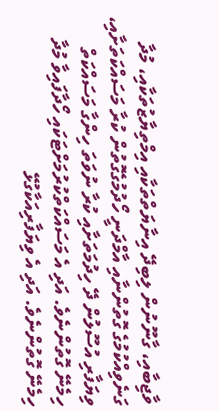ވާޖިބާއި، ގާނޫނުން ލިބިދޭ އިނާޔަތްތަކާއި އިމްތިޔާޒުތަކާއި، މުދާ ގަނެވިއްކުމުގެ ގޮތުންނާއި އާމްދަނީ ހޯދުމުގެގޮތުން ކުރާ މަސައްކަތަށާއި، ވިޔަފާރި އުސޫލުން ދޭ ހިދުމަތަށާއި ކުރާ ނުވަތަ ހިންގާ މަސައްކަތް ހިމެނޭ ގޮތުންނެވެ. އަދި އެ މަސައްކަތްކުރުމަށްޓަކައި ހޯދާފައިވާ މުދާ ހިމެނޭ ގޮތުންނެވެ. އަދި އެ ވިޔަފާރިއަކާގުޅޭ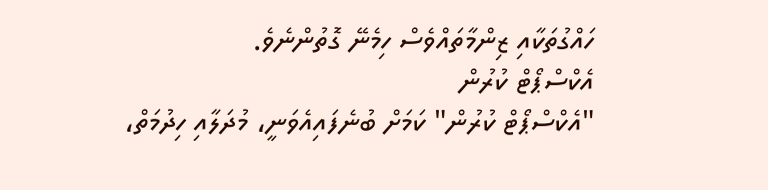ހައްގުތަކާއި ޒިންމާތައްވެސް ހިމެނޭ ގޮތުންނެވެ.
އެކްސްޕޯޓް ކުރުން
"އެކްސްޕޯޓް ކުރުން" ކަމަށް ބުނެފައިއެވަނީ، މުދަލާއި ހިދުމަތް،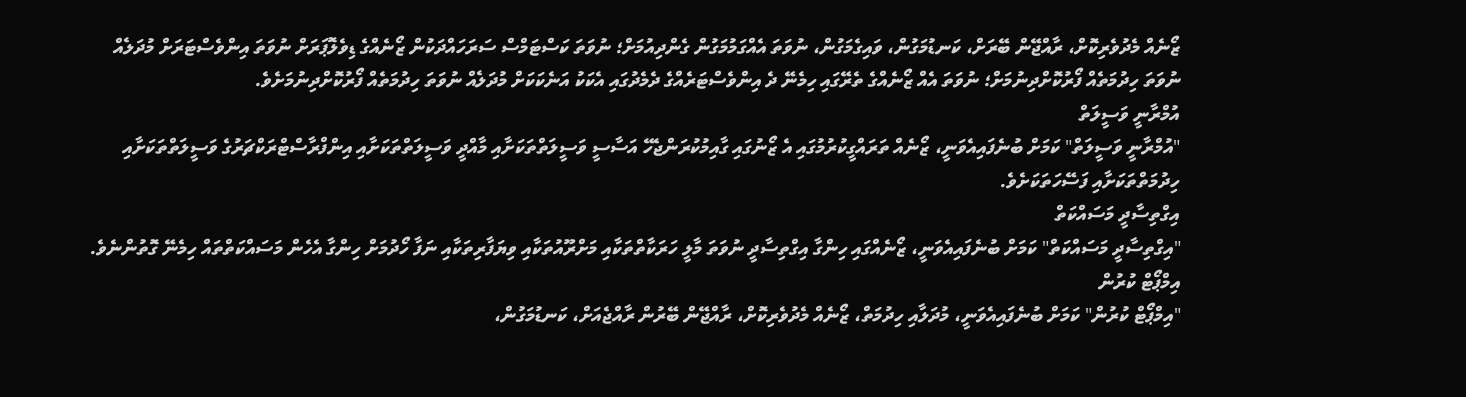ޒޯނެއް މެދުވެރިކޮށް، ރާއްޖޭން ބޭރަށް، ކަނޑުމަގުން، ވައިގެމަގުން، ނުވަތަ އެއްގަމުމަގުން ގެންދިއުމަށް؛ ނުވަތަ ކަސްޓަމްސް ސަރަހައްދަކުން ޒޯނެއްގެ ޑިވެލޮޕަރަށް ނުވަތަ އިންވެސްޓަރަށް މުދަލެއް ނުވަތަ ހިދުމަތެއް ފޯރުކޮށްދިނުމަށް؛ ނުވަތަ އެއް ޒޯނެއްގެ ތެރޭގައި ހިމެނޭ ދެ އިންވެސްޓަރެއްގެ ދެމެދުގައި އެކަކު އަނެކަކަށް މުދަލެއް ނުވަތަ ހިދުމަތެއް ފޯރުކޮށްދިނުމަށެވެ.
އުމްރާނީ ވަސީލަތް
"އުމްރާނީ ވަސީލަތް" ކަމަށް ބުނެފައިއެވަނީ، ޒޯނެއް ތަރައްގީކުރުމުގައި އެ ޒޯނުގައި ގާއިމުކުރަންޖެހޭ އަސާސީ ވަސީލަތްތަކަށާއި މާއްދީ ވަސީލަތްތަކަށާއި އިންފްރާސްޓްރަކްޗަރުގެ ވަސީލަތްތަކަށާއި ހިދުމަތްތަކަށާއި ފަސޭހަތަކަށެވެ.
އިގްތިސާދީ މަސައްކަތް
"އިގްތިސާދީ މަސައްކަތް" ކަމަށް ބުނެފައިއެވަނީ، ޒޯނެއްގައި ހިންގާ އިގްތިސާދީ ނުވަތަ މާލީ ހަރަކާތްތަކާއި މަށްރޫއުތަކާއި ވިޔަފާރިތަކާއި ނަފާ ހޯދުމަށް ހިންގާ އެހެން މަސައްކަތްތައް ހިމެނޭ ގޮތުންނެވެ.
އިމްޕޯޓް ކުރުން
"އިމްޕޯޓް ކުރުން" ކަމަށް ބުނެފައިއެވަނީ، މުދަލާއި ހިދުމަތް، ޒޯނެއް މެދުވެރިކޮށް، ރާއްޖޭން ބޭރުން ރާއްޖެއަށް، ކަނޑުމަގުން،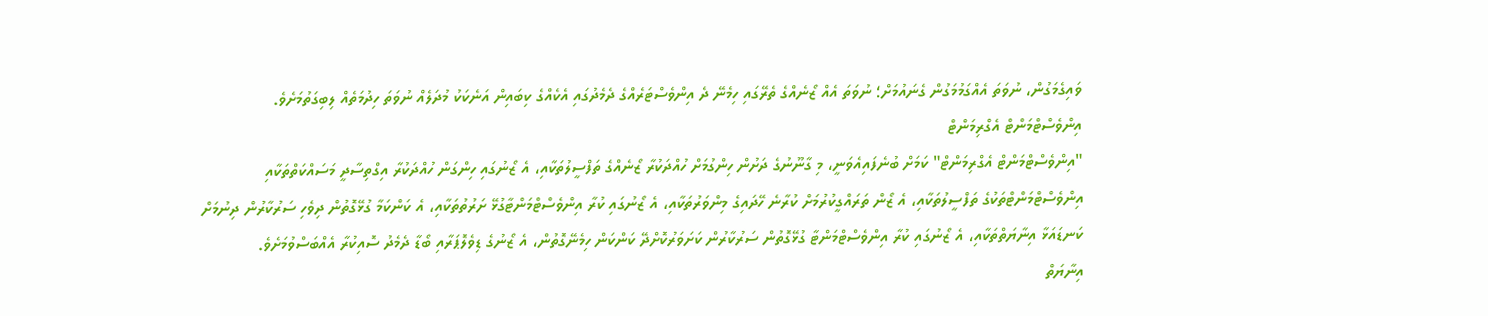ވައިގެމަގުން، ނުވަތަ އެއްގަމުމަގުން ގެނައުމަށް؛ ނުވަތަ އެއް ޒޯނެއްގެ ތެރޭގައި ހިމެނޭ ދެ އިންވެސްޓަރެއްގެ ދެމެދުގައި އެކެއްގެ ކިބައިން އަނެކަކު މުދަލެއް ނުވަތަ ހިދުމަތެއް ލިބިގަތުމަށެވެ.
އިންވެސްޓްމަންޓް އެގްރިމަންޓް
"އިންވެސްޓްމަންޓް އެގްރިމަންޓް" ކަމަށް ބުނެފައިއެވަނީ، މި ގާނޫނުގެ ދަށުން ހިންގުމަށް ހުއްދަކުރާ ޒޯނެއްގެ ތަފްސީލުތަކާއި، އެ ޒޯނުގައި ހިންގަން ހުއްދަކުރާ އިގްތިސާދީ މަސައްކަތްތަކާއި އިންވެސްޓްމަންޓްތަކުގެ ތަފްސީލުތަކާއި، އެ ޒޯން ތަރައްގީކުރުމަށް ކުރާނެ ހޭދައިގެ މިންވަރުތަކާއި، އެ ޒޯނުގައި ކުރާ އިންވެސްޓްމަންޓާގުޅޭ ށަރުތުތަކާއި، އެ ކަންކަމާ ގުޅޭގޮތުން ދިވެހި ސަރުކާރުން ދިނުމަށް ކަނޑައަޅާ އިނާޔަތްތަކާއި، އެ ޒޯނުގައި ކުރާ އިންވެސްޓްމަންޓާ ގުޅޭގޮތުން ސަރުކާރުން ކަށަވަރުކޮށްދޭ ކަންކަން ހިމެނޭގޮތުން، އެ ޒޯނުގެ ޑިވެލޮޕަރާއި ބޯޑާ ދެމެދު ސޮއިކުރާ އެއްބަސްވުމަށެވެ.
އިނާޔަތް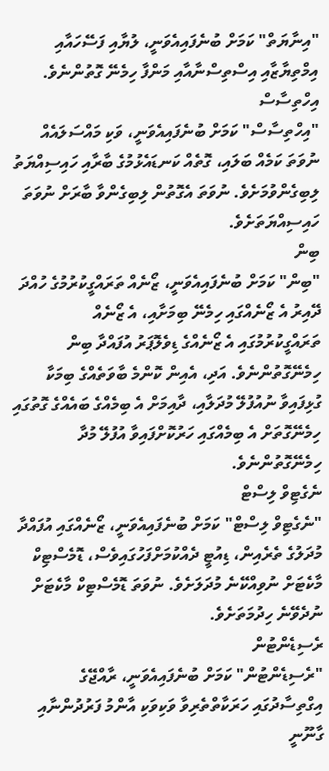"އިނާޔަތް" ކަމަށް ބުނެފައިއެވަނީ، ލުޔާއި ފަސޭހައާއި އިމްތިޔާޒާއި އިސްތިސްނާއާއި މަންފާ ހިމެނޭ ގޮތުންނެވެ.
އިހްތިސާސް
"އިހްތިސާސް" ކަމަށް ބުނެފައިއެވަނީ، ވަކި މައްސަލައެއް ނުވަތަ ކަމެއް ބަލައި، ގޮތެއް ކަނޑައެޅުމުގެ ބާރާއި ހައިސިއްޔަތު ލިބިގެންވުމަށެވެ. ނުވަތަ އެގޮތުން ލިބިގެންވާ ބާރަށް ނުވަތަ ހައިސިއްޔަތަށެވެ.
ބިން
"ބިން" ކަމަށް ބުނެފައިއެވަނީ، ޒޯނެއް ތަރައްގީކުރުމުގެ ހުއްދަ ދޭއިރު އެ ޒޯނެއްގައި ހިމެނޭ ބިމަށާއި، އެ ޒޯނެއް ތަރައްގީކުރުމުގައި އެ ޒޯނެއްގެ ޑިވެލޮޕަރު އުފައްދާ ބިން ހިމެނޭގޮތުންނެވެ. އަދި، އެއިން ކޮންމެ ބާވަތެއްގެ ބިމަކާ ގުޅިފައިވާ ނުއުފުލޭ މުދަލާއި، ދާއިމަށް އެ ބިމެއްގެ ބައެއްގެ ގޮތުގައި ހިމެނޭގޮތަށް އެ ބިމެއްގައި ހަރުކޮށްފައިވާ އުފުލޭ މުދާ ހިމެނޭގޮތުންނެވެ.
ނެގެޓިވް ލިސްޓް
"ނެގެޓިވް ލިސްޓް" ކަމަށް ބުނެފައިއެވަނީ، ޒޯނެއްގައި އުފައްދާ މުދަލުގެ ތެރެއިން، ޑިއުޓީ ދެއްކުމަށްފަހުގައިވެސް، ޑޮމެސްޓިކް މާކެޓަށް ނުވިއްކޭނެ މުދަލަށެވެ. ނުވަތަ ޑޮމެސްޓިކް މާކެޓަށް ނުދެވޭނެ ހިދުމަތަށެވެ.
ރެސިޑެންޓުން
"ރެސިޑެންޓުން" ކަމަށް ބުނެފައިއެވަނީ، ރާއްޖޭގެ އިގްތިސާދުގައި ހަރަކާތްތެރިވާ ވަކިވަކި އާންމު ފަރުދުންނާއި ގާނޫނީ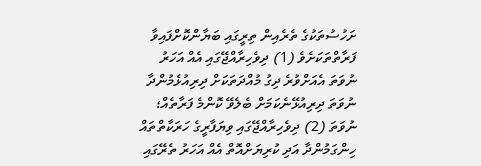ށަހުސުތަކުގެ ތެރެއިން ތިރީގައި ބަޔާންކޮށްފައިވާ ފަރާތްތަކަށެވެ (1) ދިވެހިރާއްޖޭގައި އެއް އަހަރު ނުވަތަ އެއަށްވުރެ ދިގު މުއްދަތަކަށް ދިރިއުޅެމުންދާ ނުވަތަ ދިރިއުޅޭނެކަމަށް ބެލެވޭ ކޮންމެ ފަރާތެއް؛ ނުވަތަ (2) ދިވެހިރާއްޖޭގައި ވިޔަފާރީގެ ހަރަކާތްތައް ހިންގަމުންދާ އަދި ކުރިޔަށްއޮތް އެއް އަހަރު ތެރޭގައި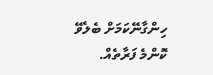ހިންގާނޭކަމަށް ބެލެވޭ ކޮންމެ ފަރާތެއް.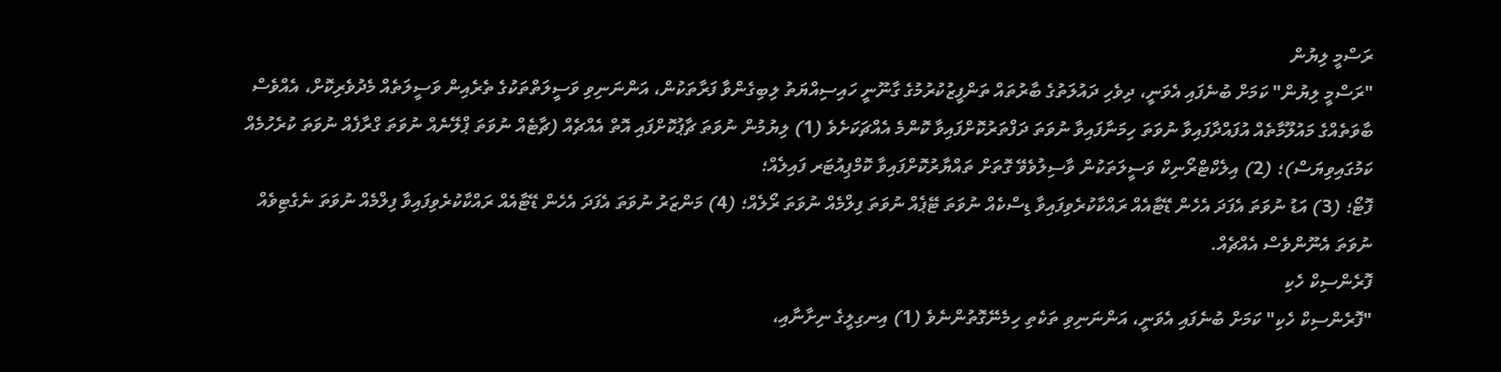ރަސްމީ ލިޔުން
"ރަސްމީ ލިޔުން" ކަމަށް ބުނެފައި އެވަނީ، ދިވެހި ދައުލަތުގެ ބާރުތައް ތަންފީޒުކުރުމުގެ ގާނޫނީ ހައިސިއްޔަތު ލިބިގެންވާ ފަރާތަކުން، އަންނަނިވި ވަސީލަތްތަކުގެ ތެރެއިން ވަސީލަތެއް މެދުވެރިކޮށް، އެއްވެސް ބާވަތެއްގެ މައުލޫމާތެއް އުފައްދާފައިވާ ނުވަތަ ހިމަނާފައިވާ ނުވަތަ ދަފްތަރުކޮށްފައިވާ ކޮންމެ އެއްޗަކަށެވެ (1) ލިޔުމުން ނުވަތަ ޗާޕުކޮށްފައި އޮތް އެއްޗެއް (ޗާޓެއް ނުވަތަ ޕްލޭނެއް ނުވަތަ ގްރާފެއް ނުވަތަ ކުރެހުމެއް ކަމުގައިވިޔަސް)؛ (2) އިލެކްޓްރޯނިކް ވަސީލަތަކުން ވާސިލުވެވޭ ގޮތަށް ތައްޔާރުކޮށްފައިވާ ކޮމްޕިއުޓަރ ފައިލެއް؛
ފޮޓޯ؛ (3) އަޑު ނުވަތަ އެފަދަ އެހެން ޑޭޓާއެއް ރައްކާކުރެވިފައިވާ ޑިސްކެއް ނުވަތަ ޓޭޕެއް ނުވަތަ ފިލްމެއް ނުވަތަ ރޯލެއް؛ (4) މަންޒަރު ނުވަތަ އެފަދަ އެހެން ޑޭޓާއެއް ރައްކާކުރެވިފައިވާ ފިލްމެއް ނުވަތަ ނެގެޓިވެއް ނުވަތަ އެނޫންވެސް އެއްޗެއް.
ފޮރެންސިކް ހެކި
"ފޮރެންސިކް ހެކި" ކަމަށް ބުނެފައި އެވަނީ، އަންނަނިވި ތަކެތި ހިމެނޭގޮތުންނެވެ (1) އިނގިލީގެ ނިށާނާއި،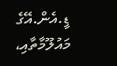ޑީ.އެން.އޭގެ މައުލޫމާތާއި،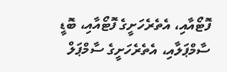ފޮޓޯއާއި، އެތެރެހަށީގެ ފޮޓޯއާއި، ބޮޑީ ސާމްޕަލާއި، އެތެރެހަށީގެ ސާމްޕަލް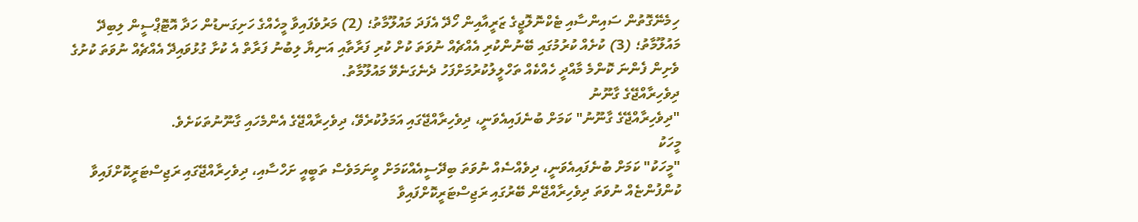ހިމެނޭގޮތުން ސައިންސާއި ޓެކްނޮލޮޖީގެ ޒަރީއާއިން ހޯދޭ އެފަދަ މައުލޫމާތު؛ (2) މަރުވެފައިވާ މީހެއްގެ ހަށިގަނޑުން ހަދާ އޮޓޮޕްސީން ލިބިދޭ މައުލޫމާތު؛ (3) ކުށެއް ކުރުމުގައި ބޭނުންކުރި އެއްޗެއް ނުވަތަ ކުށް ކުރި ފަރާތާއި އަނިޔާ ލިބުނު ފަރާތް އެ ކުށާ ގުޅުވައިދޭ އެއްޗެއް ނުވަތަ ކުށުގެ ވެށިން ފެންނަ ކޮންމެ މާއްދީ ހެއްކެއް ތަހްލީލުކުރުމަށްފަހު ދެނެގަނެވޭ މައުލޫމާތު.
ދިވެހިރާއްޖޭގެ ގާނޫނު
"ދިވެހިރާއްޖޭގެ ގާނޫނު" ކަމަށް ބުނެފައިއެވަނީ، ދިވެހިރާއްޖޭގައި އަމަލުކުރެވޭ، ދިވެހިރާއްޖޭގެ އެންމެހައި ގާނޫނުތަކަށެވެ.
މީހަކު
"މީހަކު" ކަމަށް ބުނެފައިއެވަނީ، ދިވެއްސެއް ނުވަތަ ބިދޭސީއެއްކަމަށް ވީނަމަވެސް ތަބީއީ ށަހްސާއި، ދިވެހިރާއްޖޭގައި ރަޖިސްޓަރީކޮށްފައިވާ ކުންފުންޏެއް ނުވަތަ ދިވެހިރާއްޖޭން ބޭރުގައި ރަޖިސްޓަރީކޮށްފައިވާ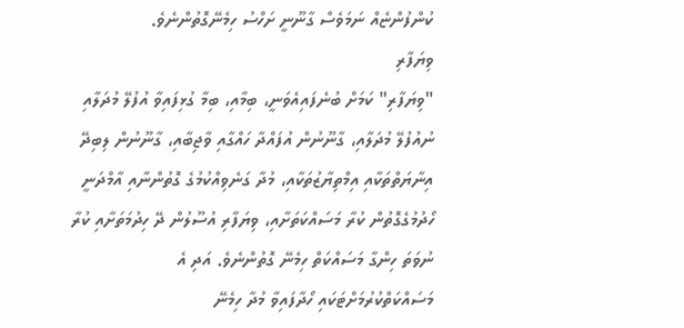ކުންފުންޏެއް ނަމަވެސް ގާނޫނީ ށަހްސު ހިމެނޭގޮތުންނެވެ.
ވިޔަފާރި
"ވިޔަފާރި" ކަމަށް ބުނެފައިއެވަނީ، ބިމާއި، ބިމާ ގުޅިފައިވާ އުފުލޭ މުދަލާއި ނުއުފުލޭ މުދަލާއި، ގާނޫނުން އުފައްދާ ހައްގާއި ވާޖިބާއި، ގާނޫނުން ލިބިދޭ އިނާޔަތްތަކާއި އިމްތިޔާޒުތަކާއި، މުދާ ގަނެވިއްކުމުގެ ގޮތުންނާއި އާމްދަނީ ހޯދުމުގެގޮތުން ކުރާ މަސައްކަތަށާއި، ވިޔަފާރި އުސޫލުން ދޭ ހިދުމަތަށާއި ކުރާ ނުވަތަ ހިންގާ މަސައްކަތް ހިމެނޭ ގޮތުންނެވެ. އަދި އެ މަސައްކަތްކުރުމަށްޓަކައި ހޯދާފައިވާ މުދާ ހިމެނޭ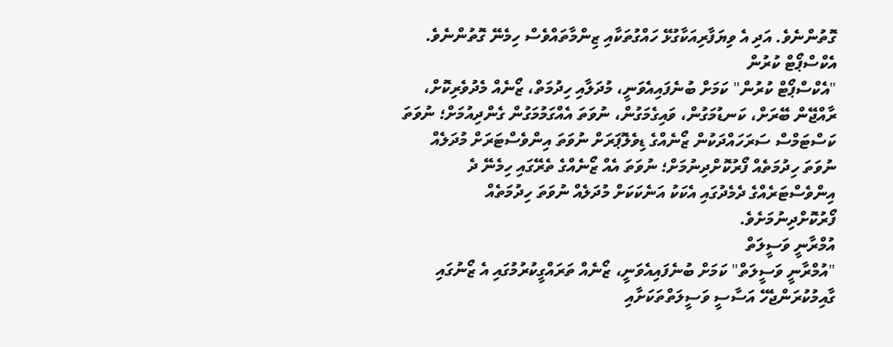ގޮތުންނެވެ. އަދި އެ ވިޔަފާރިއަކާގުޅޭ ހައްގުތަކާއި ޒިންމާތައްވެސް ހިމެނޭ ގޮތުންނެވެ.
އެކްސްޕޯޓް ކުރުން
"އެކްސްޕޯޓް ކުރުން" ކަމަށް ބުނެފައިއެވަނީ، މުދަލާއި ހިދުމަތް، ޒޯނެއް މެދުވެރިކޮށް، ރާއްޖޭން ބޭރަށް، ކަނޑުމަގުން، ވައިގެމަގުން، ނުވަތަ އެއްގަމުމަގުން ގެންދިއުމަށް؛ ނުވަތަ ކަސްޓަމްސް ސަރަހައްދަކުން ޒޯނެއްގެ ޑިވެލޮޕަރަށް ނުވަތަ އިންވެސްޓަރަށް މުދަލެއް ނުވަތަ ހިދުމަތެއް ފޯރުކޮށްދިނުމަށް؛ ނުވަތަ އެއް ޒޯނެއްގެ ތެރޭގައި ހިމެނޭ ދެ އިންވެސްޓަރެއްގެ ދެމެދުގައި އެކަކު އަނެކަކަށް މުދަލެއް ނުވަތަ ހިދުމަތެއް ފޯރުކޮށްދިނުމަށެވެ.
އުމްރާނީ ވަސީލަތް
"އުމްރާނީ ވަސީލަތް" ކަމަށް ބުނެފައިއެވަނީ، ޒޯނެއް ތަރައްގީކުރުމުގައި އެ ޒޯނުގައި ގާއިމުކުރަންޖެހޭ އަސާސީ ވަސީލަތްތަކަށާއި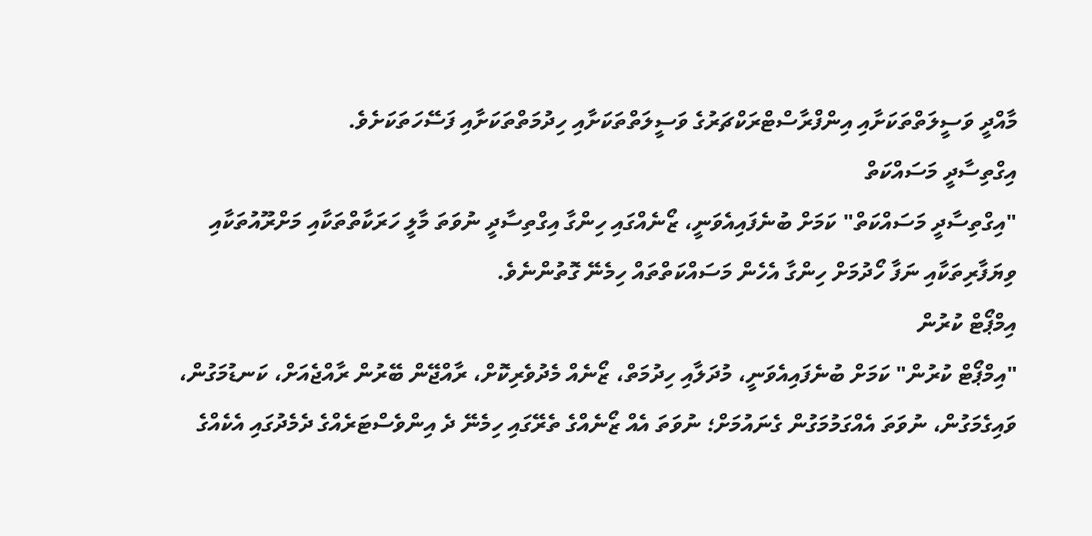މާއްދީ ވަސީލަތްތަކަށާއި އިންފްރާސްޓްރަކްޗަރުގެ ވަސީލަތްތަކަށާއި ހިދުމަތްތަކަށާއި ފަސޭހަތަކަށެވެ.
އިގްތިސާދީ މަސައްކަތް
"އިގްތިސާދީ މަސައްކަތް" ކަމަށް ބުނެފައިއެވަނީ، ޒޯނެއްގައި ހިންގާ އިގްތިސާދީ ނުވަތަ މާލީ ހަރަކާތްތަކާއި މަށްރޫއުތަކާއި ވިޔަފާރިތަކާއި ނަފާ ހޯދުމަށް ހިންގާ އެހެން މަސައްކަތްތައް ހިމެނޭ ގޮތުންނެވެ.
އިމްޕޯޓް ކުރުން
"އިމްޕޯޓް ކުރުން" ކަމަށް ބުނެފައިއެވަނީ، މުދަލާއި ހިދުމަތް، ޒޯނެއް މެދުވެރިކޮށް، ރާއްޖޭން ބޭރުން ރާއްޖެއަށް، ކަނޑުމަގުން، ވައިގެމަގުން، ނުވަތަ އެއްގަމުމަގުން ގެނައުމަށް؛ ނުވަތަ އެއް ޒޯނެއްގެ ތެރޭގައި ހިމެނޭ ދެ އިންވެސްޓަރެއްގެ ދެމެދުގައި އެކެއްގެ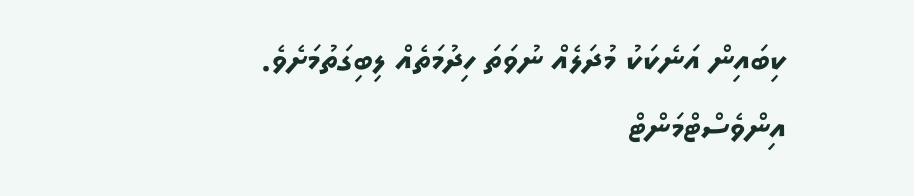ކިބައިން އަނެކަކު މުދަލެއް ނުވަތަ ހިދުމަތެއް ލިބިގަތުމަށެވެ.
އިންވެސްޓްމަންޓް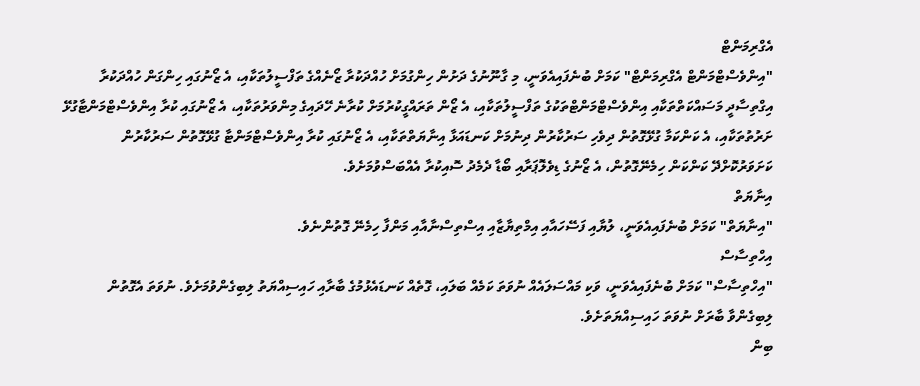އެގްރިމަންޓް
"އިންވެސްޓްމަންޓް އެގްރިމަންޓް" ކަމަށް ބުނެފައިއެވަނީ، މި ގާނޫނުގެ ދަށުން ހިންގުމަށް ހުއްދަކުރާ ޒޯނެއްގެ ތަފްސީލުތަކާއި، އެ ޒޯނުގައި ހިންގަން ހުއްދަކުރާ އިގްތިސާދީ މަސައްކަތްތަކާއި އިންވެސްޓްމަންޓްތަކުގެ ތަފްސީލުތަކާއި، އެ ޒޯން ތަރައްގީކުރުމަށް ކުރާނެ ހޭދައިގެ މިންވަރުތަކާއި، އެ ޒޯނުގައި ކުރާ އިންވެސްޓްމަންޓާގުޅޭ ށަރުތުތަކާއި، އެ ކަންކަމާ ގުޅޭގޮތުން ދިވެހި ސަރުކާރުން ދިނުމަށް ކަނޑައަޅާ އިނާޔަތްތަކާއި، އެ ޒޯނުގައި ކުރާ އިންވެސްޓްމަންޓާ ގުޅޭގޮތުން ސަރުކާރުން ކަށަވަރުކޮށްދޭ ކަންކަން ހިމެނޭގޮތުން، އެ ޒޯނުގެ ޑިވެލޮޕަރާއި ބޯޑާ ދެމެދު ސޮއިކުރާ އެއްބަސްވުމަށެވެ.
އިނާޔަތް
"އިނާޔަތް" ކަމަށް ބުނެފައިއެވަނީ، ލުޔާއި ފަސޭހައާއި އިމްތިޔާޒާއި އިސްތިސްނާއާއި މަންފާ ހިމެނޭ ގޮތުންނެވެ.
އިހްތިސާސް
"އިހްތިސާސް" ކަމަށް ބުނެފައިއެވަނީ، ވަކި މައްސަލައެއް ނުވަތަ ކަމެއް ބަލައި، ގޮތެއް ކަނޑައެޅުމުގެ ބާރާއި ހައިސިއްޔަތު ލިބިގެންވުމަށެވެ. ނުވަތަ އެގޮތުން ލިބިގެންވާ ބާރަށް ނުވަތަ ހައިސިއްޔަތަށެވެ.
ބިން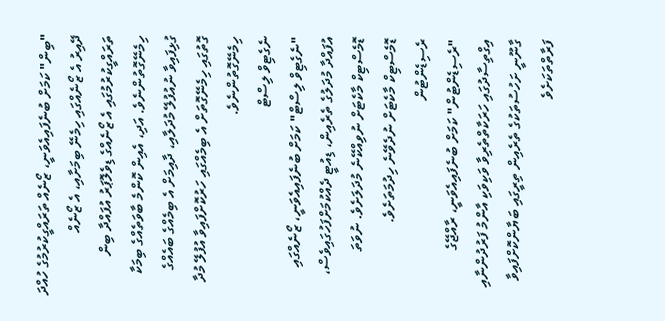"ބިން" ކަމަށް ބުނެފައިއެވަނީ، ޒޯނެއް ތަރައްގީކުރުމުގެ ހުއްދަ ދޭއިރު އެ ޒޯނެއްގައި ހިމެނޭ ބިމަށާއި، އެ ޒޯނެއް ތަރައްގީކުރުމުގައި އެ ޒޯނެއްގެ ޑިވެލޮޕަރު އުފައްދާ ބިން ހިމެނޭގޮތުންނެވެ. އަދި، އެއިން ކޮންމެ ބާވަތެއްގެ ބިމަކާ ގުޅިފައިވާ ނުއުފުލޭ މުދަލާއި، ދާއިމަށް އެ ބިމެއްގެ ބައެއްގެ ގޮތުގައި ހިމެނޭގޮތަށް އެ ބިމެއްގައި ހަރުކޮށްފައިވާ އުފުލޭ މުދާ ހިމެނޭގޮތުންނެވެ.
ނެގެޓިވް ލިސްޓް
"ނެގެޓިވް ލިސްޓް" ކަމަށް ބުނެފައިއެވަނީ، ޒޯނެއްގައި އުފައްދާ މުދަލުގެ ތެރެއިން، ޑިއުޓީ ދެއްކުމަށްފަހުގައިވެސް، ޑޮމެސްޓިކް މާކެޓަށް ނުވިއްކޭނެ މުދަލަށެވެ. ނުވަތަ ޑޮމެސްޓިކް މާކެޓަށް ނުދެވޭނެ ހިދުމަތަށެވެ.
ރެސިޑެންޓުން
"ރެސިޑެންޓުން" ކަމަށް ބުނެފައިއެވަނީ، ރާއްޖޭގެ އިގްތިސާދުގައި ހަރަކާތްތެރިވާ ވަކިވަކި އާންމު ފަރުދުންނާއި ގާނޫނީ ށަހުސުތަކުގެ ތެރެއިން ތިރީގައި ބަޔާންކޮށްފައިވާ ފަރާތްތަކަށެވެ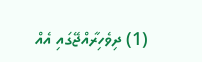(1) ދިވެހިރާއްޖޭގައި އެއް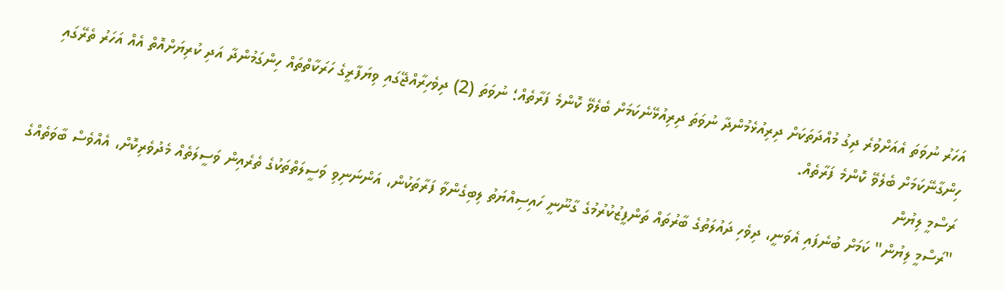އަހަރު ނުވަތަ އެއަށްވުރެ ދިގު މުއްދަތަކަށް ދިރިއުޅެމުންދާ ނުވަތަ ދިރިއުޅޭނެކަމަށް ބެލެވޭ ކޮންމެ ފަރާތެއް؛ ނުވަތަ (2) ދިވެހިރާއްޖޭގައި ވިޔަފާރީގެ ހަރަކާތްތައް ހިންގަމުންދާ އަދި ކުރިޔަށްއޮތް އެއް އަހަރު ތެރޭގައި ހިންގާނޭކަމަށް ބެލެވޭ ކޮންމެ ފަރާތެއް.
ރަސްމީ ލިޔުން
"ރަސްމީ ލިޔުން" ކަމަށް ބުނެފައި އެވަނީ، ދިވެހި ދައުލަތުގެ ބާރުތައް ތަންފީޒުކުރުމުގެ ގާނޫނީ ހައިސިއްޔަތު ލިބިގެންވާ ފަރާތަކުން، އަންނަނިވި ވަސީލަތްތަކުގެ ތެރެއިން ވަސީލަތެއް މެދުވެރިކޮށް، އެއްވެސް ބާވަތެއްގެ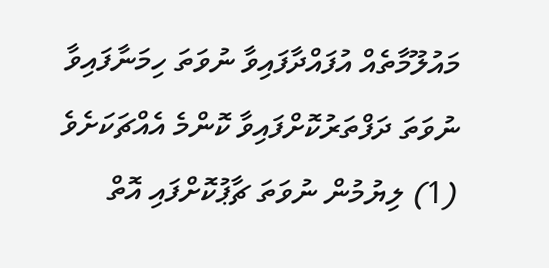މައުލޫމާތެއް އުފައްދާފައިވާ ނުވަތަ ހިމަނާފައިވާ ނުވަތަ ދަފްތަރުކޮށްފައިވާ ކޮންމެ އެއްޗަކަށެވެ (1) ލިޔުމުން ނުވަތަ ޗާޕުކޮށްފައި އޮތް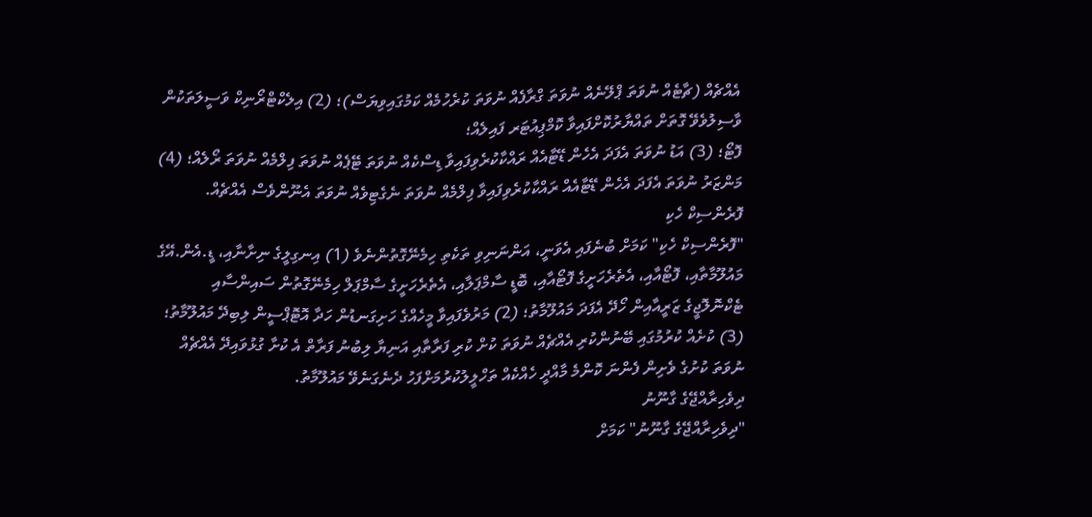އެއްޗެއް (ޗާޓެއް ނުވަތަ ޕްލޭނެއް ނުވަތަ ގްރާފެއް ނުވަތަ ކުރެހުމެއް ކަމުގައިވިޔަސް)؛ (2) އިލެކްޓްރޯނިކް ވަސީލަތަކުން ވާސިލުވެވޭ ގޮތަށް ތައްޔާރުކޮށްފައިވާ ކޮމްޕިއުޓަރ ފައިލެއް؛
ފޮޓޯ؛ (3) އަޑު ނުވަތަ އެފަދަ އެހެން ޑޭޓާއެއް ރައްކާކުރެވިފައިވާ ޑިސްކެއް ނުވަތަ ޓޭޕެއް ނުވަތަ ފިލްމެއް ނުވަތަ ރޯލެއް؛ (4) މަންޒަރު ނުވަތަ އެފަދަ އެހެން ޑޭޓާއެއް ރައްކާކުރެވިފައިވާ ފިލްމެއް ނުވަތަ ނެގެޓިވެއް ނުވަތަ އެނޫންވެސް އެއްޗެއް.
ފޮރެންސިކް ހެކި
"ފޮރެންސިކް ހެކި" ކަމަށް ބުނެފައި އެވަނީ، އަންނަނިވި ތަކެތި ހިމެނޭގޮތުންނެވެ (1) އިނގިލީގެ ނިށާނާއި، ޑީ.އެން.އޭގެ މައުލޫމާތާއި، ފޮޓޯއާއި، އެތެރެހަށީގެ ފޮޓޯއާއި، ބޮޑީ ސާމްޕަލާއި، އެތެރެހަށީގެ ސާމްޕަލް ހިމެނޭގޮތުން ސައިންސާއި ޓެކްނޮލޮޖީގެ ޒަރީއާއިން ހޯދޭ އެފަދަ މައުލޫމާތު؛ (2) މަރުވެފައިވާ މީހެއްގެ ހަށިގަނޑުން ހަދާ އޮޓޮޕްސީން ލިބިދޭ މައުލޫމާތު؛ (3) ކުށެއް ކުރުމުގައި ބޭނުންކުރި އެއްޗެއް ނުވަތަ ކުށް ކުރި ފަރާތާއި އަނިޔާ ލިބުނު ފަރާތް އެ ކުށާ ގުޅުވައިދޭ އެއްޗެއް ނުވަތަ ކުށުގެ ވެށިން ފެންނަ ކޮންމެ މާއްދީ ހެއްކެއް ތަހްލީލުކުރުމަށްފަހު ދެނެގަނެވޭ މައުލޫމާތު.
ދިވެހިރާއްޖޭގެ ގާނޫނު
"ދިވެހިރާއްޖޭގެ ގާނޫނު" ކަމަށް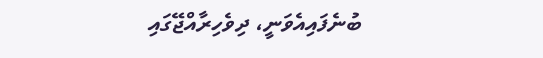ބުނެފައިއެވަނީ، ދިވެހިރާއްޖޭގައި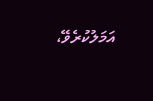އަމަލުކުރެވޭ،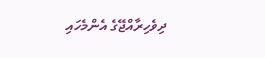ދިވެހިރާއްޖޭގެ އެންމެހައި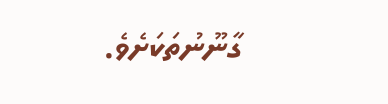ގާނޫނުތަކަށެވެ.